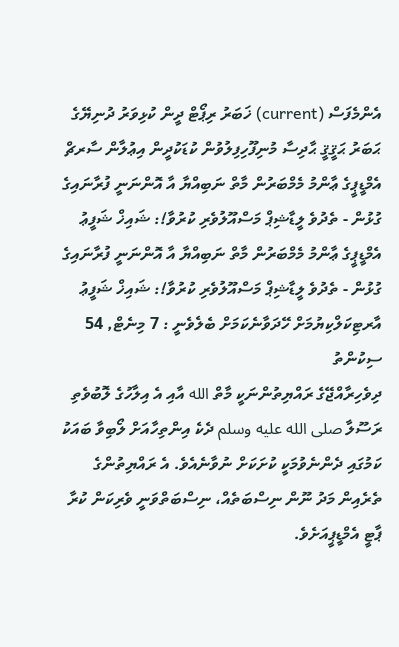އެންމެފަސް (current) ޚަބަރު ރިޕޯޓް ދީން ކުޅިވަރު ދުނިޔޭގެ ޙަބަރު ޙަޤީޤީ ޙާދިސާ މުނިފޫހިފިލުވުން ކުޑަކުދީން އިޢުލާން ސާރޗް
އެމްޑީޕީގެ ޢާންމު މެމްބަރުން މާތް ނަބިއްޔާ އާ އޮންނަނީ ފުރާނައިގެ ގުޅުން - ތެދުވެ ލީޑާޝިޕް މަސްއޫލުވެރި ކުރުވާ!: ޝައިޚް ޝަފީޢު
އެމްޑީޕީގެ ޢާންމު މެމްބަރުން މާތް ނަބިއްޔާ އާ އޮންނަނީ ފުރާނައިގެ ގުޅުން - ތެދުވެ ލީޑާޝިޕް މަސްއޫލުވެރި ކުރުވާ!: ޝައިޚް ޝަފީޢު
އާރޓިކަލްކިޔުމަށް ހޭދަވާނެކަމަށް ބެލެވެނީ : 7 މިނެޓް, 54 ސިކުންތު
ދިވެހިރާއްޖޭގެ ރައްޔިތުންނަކީ މާތް الله އާއި އެ އިލާހުގެ ލޮބުވެތި ރަސޫލާ صلى الله عليه وسلم ދެކެ އިންތިހާއަށް ލޯބިވާ ބައަކު ކަމުގައި ދެންނެވުމަކީ ކުށަކަށް ނުވާނެއެވެ. އެ ރައްޔިތުންގެ ތެރެއިން މަދު ނޫން ނިސްބަތެއް، ނިސްބަތްވަނީ ވެރިކަން ކުރާ ޕާޓީ އެމްޑީޕީއަށެވެ.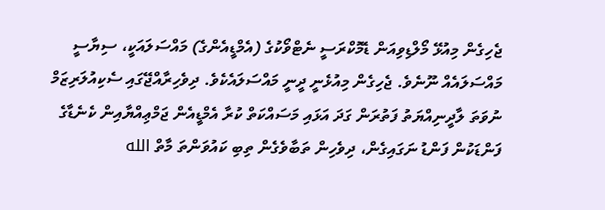ޖެހިގެން މިއުޅޭ މޯލްޑިވިއަން ޑެމޮކްރަސީ ނެޓްވޯކުގެ (އެމްޑީއެންގެ) މައްސަލައަކީ، ސިޔާސީ މައްސަލައެއް ނޫނެވެ. ޖެހިގެން މިއުޅެނީ ދީނީ މައްސަލައެކެވެ. ދިވެހިރާއްޖޭގައި ސެކިއުލަރިޒަމް ނުވަތަ ލާދީނިއްޔަތު ފަތުރަން ގަދަ އަޅައި މަސައްކަތް ކުރާ އެމްޑީއެން ޖަމްޢިއްޔާއިން ކެނެޑާގެ ފަންޑަކުން ފަންޑު ނަގައިގެން، ދިވެހިން ތަބާވެގެން ތިބި ކައުވަންތަ މާތް الله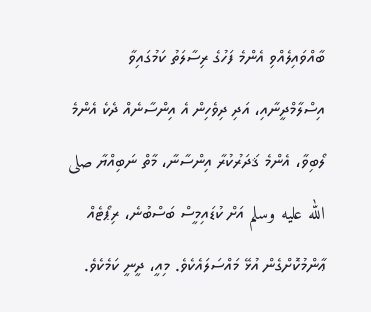ބާއްވައިލެއްވި އެންމެ ފަހުގެ ރިސާލަތު ކަމުގައިވާ އިސްލާމްދީނާއި، އަދި ދިވެހިން އެ އިންސާނެއް ދެކެ އެންމެ ލޯބިވާ، އެންމެ ޤަދަރުކުރާ އިންސާނާ، މާތް ނަބިއްޔާ صلى الله عليه وسلم އަށް ކުޑައިމީސް ބަސްބުނެ، ރިޕޯޓެއް ޢާންމުކޮށްގެން އުޅޭ މައްސަލައެކެވެ. މިއީ، ދީނީ ކަމެކެވެ.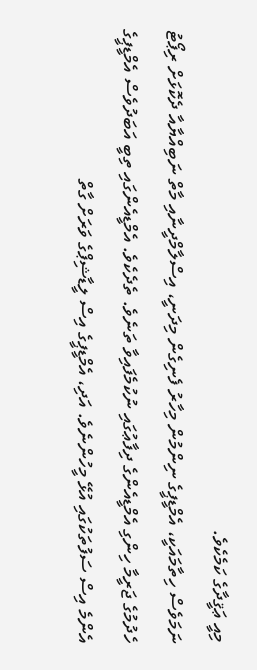މިއީ ޢަޤީދާގެ ކަމެކެވެ.
ނަމަވެސް ހިތާމައަކީ، އެމްޑީޕީގެ ނިންމުން މިހާރު ފެނިގެން މިދަނީ، އިސްލާމްދީނާއި މާތް ނަބިއްޔާއާ ދެކޮޅަށް ރިޕޯޓު ހެދުމުގެ ޖަރީމާ ހިންގި އެމްޑީއެންގެ ދިފާޢުގައި ނުކުމެފައިވާ ތަނެވެ. ތެދެކެވެ. އެމްޑީއެންގައި ތިބީ އަބަދުވެސް އެމްޑީޕީގެ އެންމެ އިސް ސަފުތަކުގައި އުޅޭ މީހުންނެވެ. އަދި، އެމްޑީޕީގެ އިސް ލީޑާޝިޕްގެ ވަރަށް ގާތް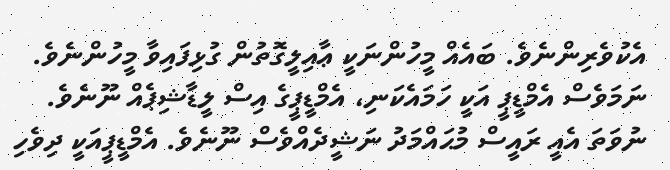އެކުވެރިންނެވެ. ބައެއް މީހުންނަކީ ޢާއިލީގޮތުން ގުޅިފައިވާ މީހުންނެވެ.
ނަމަވެސް އެމްޑީޕީ އަކީ ހަމައެކަނި، އެމްޑީޕީގެ އިސް ލީޑާޝިޕެއް ނޫނެވެ. ނުވަތަ އެއީ ރައީސް މުޙައްމަދު ނަޝީދެއްވެސް ނޫނެވެ. އެމްޑީޕީއަކީ ދިވެހި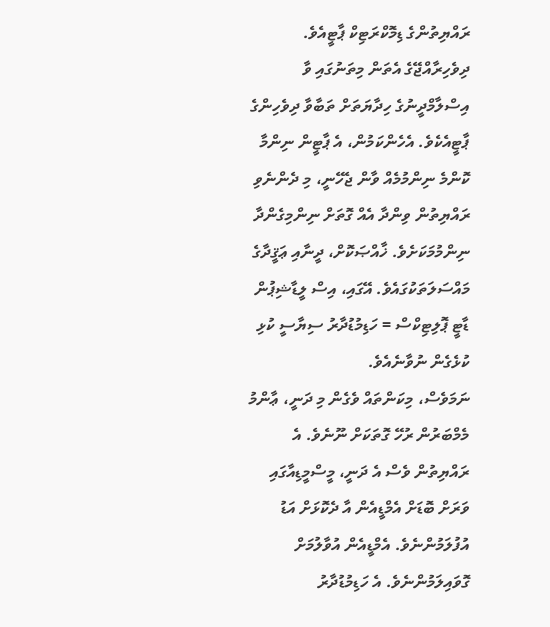ރައްޔިތުންގެ ޑިމޮކްރަޓިކް ޕާޓީއެވެ. ދިވެހިރާއްޖޭގެ އެތަން މިތަނުގައި ވާ އިސްލާމްދީނުގެ ހިދާޔަތަށް ތަބާވާ ދިވެހިންގެ ޕާޓީއެކެވެ. އެހެންކަމުން، އެ ޕާޓީން ނިންމާ ކޮންމެ ނިންމުމެއް ވާން ޖެހޭނީ، މި ދެންނެވި ރައްޔިތުން ވިންދާ އެއް ގޮތަށް ނިންމިގެންދާ ނިންމުމަކަށެވެ. ޚާއްޞަކޮށް، ދީނާއި ޢަޤީދާގެ މައްސަލަތަކުގައެވެ. އޭގައި، އިސް ލީޑާޝިޕުން ޑާޓީ ޕޮލިޓިކްސް = ހަޑިމުޑުދާރު ސިޔާސީ ކުޅި ކުޅެގެން ނުވާނެއެވެ.
ނަމަވެސް، މިކަންތައް ވެގެން މި ދަނީ، ޢާންމު މެމްބަރުން ރުހޭ ގޮތަކަށް ނޫނެވެ. އެ ރައްޔިތުން ވެސް އެ ދަނީ، މީސްމީޑިއާގައި ވަރަށް ބޮޑަށް އެމްޑީއެން އާ ދެކޮޅަށް އަޑު އުފުލަމުންނެވެ. އެމްޑީއެން އުވާލުމަށް ގޮވައިލަމުންނެވެ. އެ ހަޑިމުޑުދާރު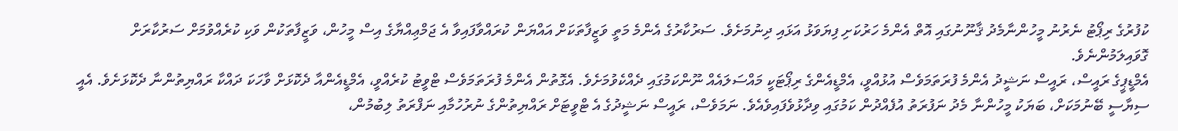ކުފުރުގެ ރިޕޯޓު ނެރުނު މީހުންނާމެދު ޤާނޫނުގައި އޮތް އެންމެ ހަރުކަށި ފިޔަވަޅު އަޅައި ދިނުމަށެވެ. ސަރުކާރުގެ އެންމެ މަތީ ވަޒީފާތަކަށް އައްޔަން ކުރައްވާފައިވާ އެ ޖަމްޢިއްޔާގެ އިސް މީހުން، ވަޒީފާތަކުން ވަކި ކުރެއްވުމަށް ސަރުކާރަށް ގޮވައިލަމުންނެވެ.
އެމްޑީޕީގެ ރައީސް، ރައީސް ނަޝީދު އެންމެ ފުރަތަމަވެސް އުޅުއްވީ، އެމްޑީއެންގެ ރިޕޯޓަކީ މައްސަލައެއް ނޫންކަމުގައި ދެއްކެވުމަށެވެ. އެގޮތުން އެންމެ ފުރަތަމަވެސް ޓްވީޓު ކުރެއްވީ، އެމްޑީއެންއާ ދެކޮޅަށް ވާހަކަ ދައްކާ ރައްޔިތުންނާ ދެކޮޅަށެވެ. އެއީ ސިޔާސީ ބޭނުމަކަށް، ބަޔަކު މީހުންނާ މެދު ނަފުރަތު އުފެއްދުން ކަމުގައި ވިދާޅުވެފައިވެއެވެ. ނަމަވެސް، ރައީސް ނަޝީދުގެ އެ ޓްވީޓަށް ރައްޔިތުންގެ ނުރުހުމާއި ނަފްރަތު ލިބުމުން،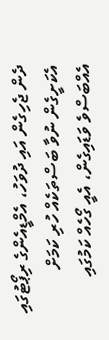ދެން ޖެހިގެން އައި ދުވަހު، އެމްޑީއެންގެ ރިޕޯޓުގައި އެކަށީގެން ނުވާ ބަސްތަކެއް ހުރި ކަމަށް އެއްބަސްވެ ވަޑައިގެން، އެއީ ގޯހެއް ކަމުގައި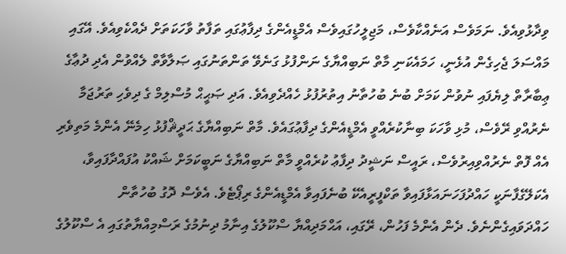ވިދާޅުވިއެވެ. ނަމަވެސް އަނެއްކާވެސް، މަޖިލީހުގައިވެސް އެމްޑީއެންގެ ދިފާޢުގައި ތަފާތު ވާހަކަތަށް ދެއްކެވިއެވެ. އޭގައި މައްސަލަ ޖެހިގެން އުޅެނީ، ހަމައެކަނި މާތް ނަބިއްޔާގެ ނަންފުޅު ގަނެވޭ ތަންތަނުގައި ޞަލާވާތް ލެއްވުން އެދި ދުޢާގެ ޢިބާރާތް ލިޔެފައި ނުވުން ކަމަށް ބުނެ ބުހުތާނު އިތުރުފުޅު ހެއްދެވިއެވެ. އަދި ޞަޙީޙް މުސްލިމް ގެ ދިވެހި ތަރުޖަމާ ނެރުއްވި ރޭވެސް، މުޅި ވާހަކަ ބިނާކުރެއްވީ އެމްޑީއެންގެ ދިފާޢުގައެވެ. މާތް ނަބިއްޔާގެ ޙަދީޘްފުޅު ހިމެނޭ އެންމެ މަތިވެރި އެއް ފޮތް ނެރުއްވިއިރުވެސް، ރައީސް ނަޝީދު ދިފާޢު ކުރެއްވީ މާތް ނަބިއްޔާގެ ނަބީކަމަށް ޝައްކު އުފައްދާފައިވާ، އެކަލޭގެފާނަކީ ހައްދުފަހަނައަޅާފައިވާ ތަކްފީރީއެކޭ ބުނެފައިވާ އެމްޑީއެންގެ ރިޕޯޓެވެ. އެވެސް ދޮގު ބުހުތާން ހައްދަވައިގެންނެވެ. ދެން އެންމެ ފަހުން، ރޭގައި، އަޙްމަދިއްޔާ ސްކޫލުގެ އިނާމު ދިނުމުގެ ރަސްމިއްޔާތުގައި އެ ސްކޫލުގެ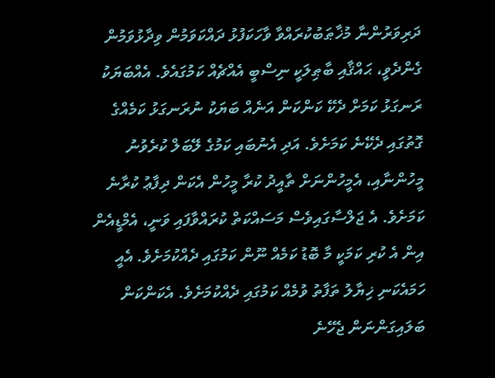ދަރިވަރުންނާ މުޚާޠަބުކުރައްވާ ވާހަކަފުޅު ދައްކަވަމުން ވިދާޅުވަމުން ގެންދެވީ، ޙައްޤާއި ބާޠިލަކީ ނިސްބީ އެއްޗެއް ކަމުގައެވެ. އެއްބަޔަކު ރަނގަޅު ކަމަށް ދެކޭ ކަންކަން އަނެއް ބަޔަކު ނުރަނގަޅު ކަމެއްގެ ގޮތުގައި ދެކޭނެ ކަމަށެވެ. އަދި އެނުބައި ކަމުގެ ލޭބަލް ކުރެވުނު މީހުންނާއި، އެމީހުންނަށް ތާއީދު ކުރާ މީހުން އެކަން ދިފާޢު ކުރާނެ ކަމަށެވެ. އެ ޖަލްސާގައިވެސް މަސައްކަތް ކުރައްވާފައި ވަނީ، އެމްޑީއެން އިން އެ ކުރި ކަމަކީ މާ ބޮޑު ކަމެއް ނޫން ކަމުގައި ދެއްކުމަށެވެ. އެއީ ހަމައެކަނި ޚިޔާލު ތަފާތު ވުމެއް ކަމުގައި ދެއްކުމަށެވެ. އެކަންކަން ބަލައިގަންނަން ޖެހޭނެ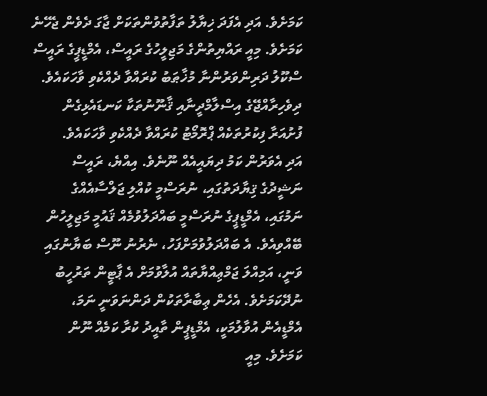ކަމަށެވެ. އަދި އެފަދަ ޚިޔާލު ތަފާތުވުންތަކަށް ޖާގަ ދެވެން ޖެހޭނެ ކަމަށެވެ. މިއީ ރައްޔިތުންގެ މަޖިލީހުގެ ރައީސް، އެމްޑީޕީގެ ރައީސް ސްކޫލު ދަރިންވަރުންނާ މުޚާޠަބު ކުރައްވާ ދެއްކެވި ވާހަކައެވެ. ދިވެހިރާއްޖޭގެ އިސްލާމްދީނާއި ޤާނޫނުތަކާ ކަނޑައެޅިގެން ފުށުއަރާ ފިކުރުތަކެއް ޕްރޮމޯޓު ކުރައްވާ ދެއްކެވި ވާހަކައެވެ.
އަދި އެވަރުން ކަމު ދިޔައީއެއް ނޫނެވެ. އިއްޔެ، ރައީސް ނަޝީދުގެ ޤިޔާދަތުގައި، ނުރަސްމީ ކުއްލި ޖަލްސާއެއްގެ ނަމުގައި، އެމްޑީޕީގެ ނުރަސްމީ ބައްދަލުވުމެއް ޤައުމީ މަޖިލީހުން ބޭއްވިއެވެ. އެ ބައްދަލުވުމަށްފަހު، ނެރުނު ނޫސް ބަޔާނުގައި ވަނީ، އަމިއްލަ ޖަމްޢިއްޔާތައް އުލާވުމަށް އެ ޕާޓީން ތަރުހީބު ނުދޭކަމަށެވެ. އެހެން ޢިބާރާތަކުން ދަންނަވަނީ ނަމަ، އެމްޑީއެން އުވާލުމަކީ، އެމްޑީޕީން ތާއީދު ކުރާ ކަމެއް ނޫން ކަމަށެވެ. މިއީ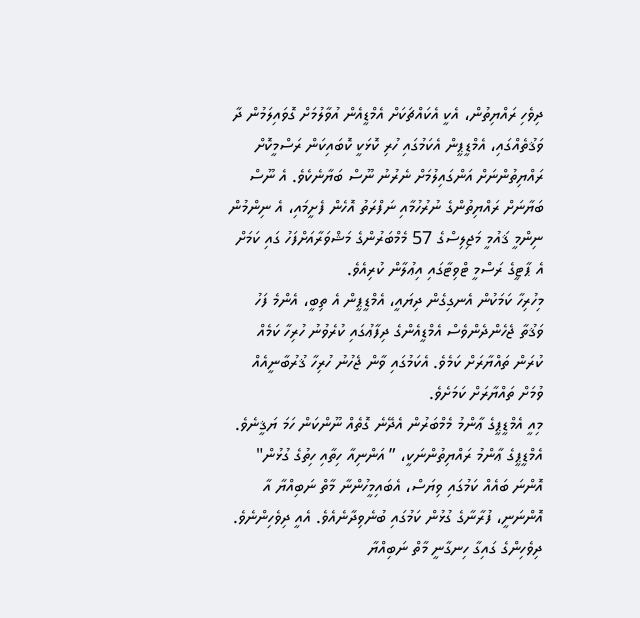ދިވެހި ރައްޔިތުން، އެކީ އެކައްޗަކަށް އެމްޑީއެން އުވާލުމަށް ގޮވައިލަމުން ދާ ވަޤުތެއްގައި، އެމްޑީޕީން އެކަމުގައި ހުރި ކޮޅަކީ ކޮބައިކަން ރަސްމީކޮށް ރައްޔިތުންނަށް އަންގައިލުމަށް ނެރުނު ނޫސް ބަޔާނެކެވެ. އެ ނޫސް ބަޔާނަށް ރައްޔިތުންގެ ނުރުހުމާއި ނަފްރަތު އޮހެން ފެށީމައި، އެ ނިންމުން ނިންމީ ޤައުމީ މަޖިލިސްގެ 57 މެމްބަރުންގެ މަޝްވަރާއަށްފަހު ގައި ކަމަށް އެ ޕާޓީގެ ރަސްމީ ޓްވިޓާގައި އިޢުލާން ކުރިއެވެ.
މިހުރިހާ ކަމަކުން އެނގިގެން ދިޔައީ، އެމްޑީޕީން އެ ތިބީ، އެންމެ ފަހު ވަޤުތާ ޖެހެންދެންވެސް އެމްޑީއެންގެ ދިފާޢުގައި ކުރެވުނު ހުރިހާ ކަމެއް ކުރަން ތައްޔާރަށް ކަމެވެ. އެކަމުގައި ވާން ޖެހުނު ހުރިހާ ޤުރުބާނީއެއް ވުމަށް ތައްޔާރަށް ކަމަށެވެ.
މިއީ އެމްޑީޕީގެ ޢާންމު މެމްބަރުން އެދޭނެ ގޮތެއް ނޫންކަން ހަމަ ޔަޤީނެވެ. އެމްޑީޕީގެ ޢާންމު ރައްޔިތުންނަކީ، ” އަންނިއާ ހިތާއި ހިތުގެ ގުޅުން" އޮންނަ ބައެއް ކަމުގައި ވިޔަސް، އެބައިމީހުންނާ މާތް ނަބިއްޔާ އާ އޮންނަނީ، ފުރާނާގެ ގުޅުން ކަމުގައި ބުނެވިދާނެއެވެ. އެއީ ދިވެހިންނެވެ. ދިވެހިންގެ ގައިގާ ހިނގާނީ މާތް ނަބިއްޔާ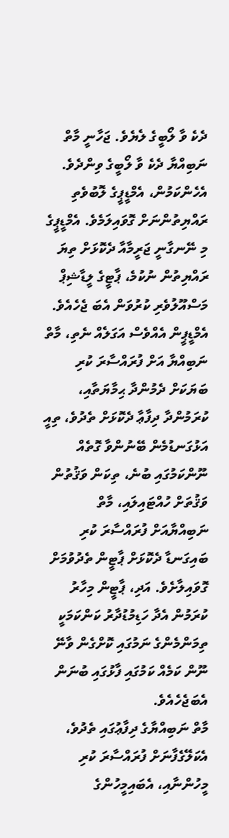ދެކެ ވާ ލޯބީގެ ލެޔެވެ. ޖަހާނީ މާތް ނަބިއްޔާ ދެކެ ވާ ލޯބީގެ ވިންދެވެ.
އެހެންކަމުން، އެމްޑީޕީގެ ލޮބުވެތި ރައްޔިތުންނަށް ގޮވައިލަމެވެ. އެމްޑީޕީގެ މި ނޭނގާނީ ޖަރީމާއާ ދެކޮޅަށް ތިޔަ ރައްޔިތުން ނުކުމެ، ޕާޓީގެ ލީޑާޝިޕް މަސްއޫލުވެރި ކުރުވަން އެބަ ޖެހެއެވެ.  އެމްޑީޕީން އެއްވެސް އަގަލެއް ނެތި، މާތް ނަބިއްޔާ އަށް ފުރައްސާރަ ކުރި ބަޔަކަށް ދެމުންދާ ޙިމާޔަތާއި، ކުރަމުންދާ ދިފާޢާ ދެކޮޅަށް ތެދުވެ، ތިއީ އަޅުގަނޑުމެން ބޭނުންވާ ގޮތެއް ނޫންކަމުގައި ބުނެ، ތިކަން ވަޤުތުން ވަޤުތަށް ހުއްޓައިލައި، މާތް ނަބިއްޔާއަށް ފުރައްސާރަ ކުރި ބައިގަނޑާ ދެކޮޅަށް ޕާޓީން ތެދުވުމަށް ގޮވައިލާށެވެ. އަދި، ޕާޓީން މިހާރު ކުރަމުން އެދާ ހަޑިމުޑުދާރު ކަންކަމަކީ ތިމަންމެންގެ ނަމުގައި ކޮށްގެން ވާނޭ ނޫން ކަމެއް ކަމުގައި ފާޅުގައި ބުނަން އެބަޖެހެއެވެ.
މާތް ނަބިއްޔާގެ ދިފާޢުގައި ތެދުވެ، އެކަލޭގެފާނަށް ފުރައްސާރަ ކުރި މީހުންނާއި، އެބައިމީހުންގެ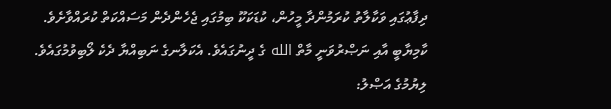ދިފާޢުގައި ވަކާލާތު ކުރަމުންދާ މީހުން، ކުޑަކަކޫ ބިމުގައި ޖެހެންދެން މަސައްކަތް ކުރައްވާށެވެ. ކާމިޔާބީ އާއި ނަޞްރުވަނީ މާތް الله ގެ ދީނުގައެވެ. އެކަލާނގެ ނަބިއްޔާ ދެކެ ލޯބިވުމުގައެވެ.
ލިޔުމުގެ އަޞްލު: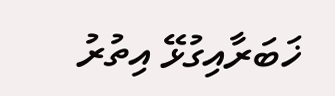ޚަބަރާއިގުޅޭ އިތުރު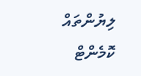ލިޔުންތައް
ކޮމެންޓް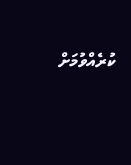ކުރެއްވުމަށް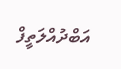އަބްދުއްލަތީފް